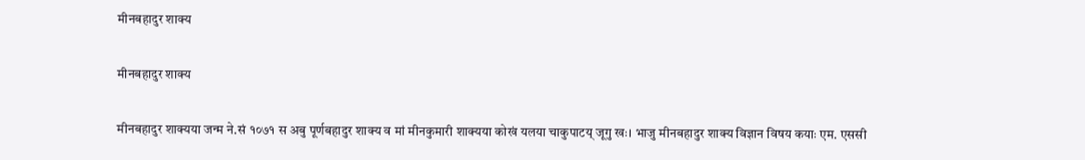मीनबहादुर शाक्य

मीनबहादुर शाक्य

मीनबहादुर शाक्यया जन्म ने.सं १०७१ स अबु पूर्णबहादुर शाक्य व मां मीनकुमारी शाक्यया कोखं यलया चाकुपाटय् जूगु खः। भाजु मीनबहादुर शाक्य विज्ञान विषय कयाः एम. एससी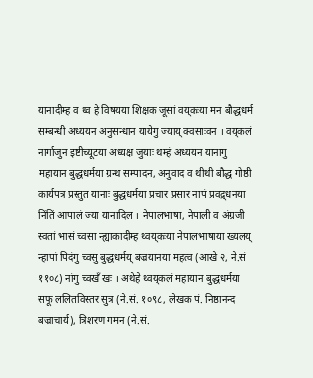यानादीम्ह व थ्व हे विषयया शिक्षक जूसां वय्‌कःया मन बौद्धधर्म सम्बन्धी अध्ययन अनुसन्धान यायेगु ज्याय् क्वसाःवन । वय्‌कलं नार्गाजुन इष्टीच्यूटया अध्यक्ष जुयाः थम्हं अध्ययन यानागु महायान बुद्धधर्मया ग्रन्थ सम्पादन, अनुवाद व थीथी बौद्ध गोष्ठी कार्यपत्र प्रस्तुत यानाः बुद्धधर्मया प्रचार प्रसार नापं प्रवद्र्धनया निंतिं आपालं ज्या यानादिल । नेपालभाषा, नेपाली व अंग्रजी स्वतां भासं च्वसा न्ह्याकादीम्ह थ्वय्‌कःया नेपालभाषाया ख्यलय् न्हापां पिदंगु च्वसु बुद्धधर्मय् बज्रयानया महत्व (आखे २, ने.सं ११०८) नांगु च्वखँ खः । अथेहे थ्वय्‌कलं महायान बुद्धधर्मया सफू ललितविस्तर सुत्र (ने.सं. १०९८, लेखक पं. निष्ठानन्द बज्राचार्य), त्रिशरण गमन (ने.सं.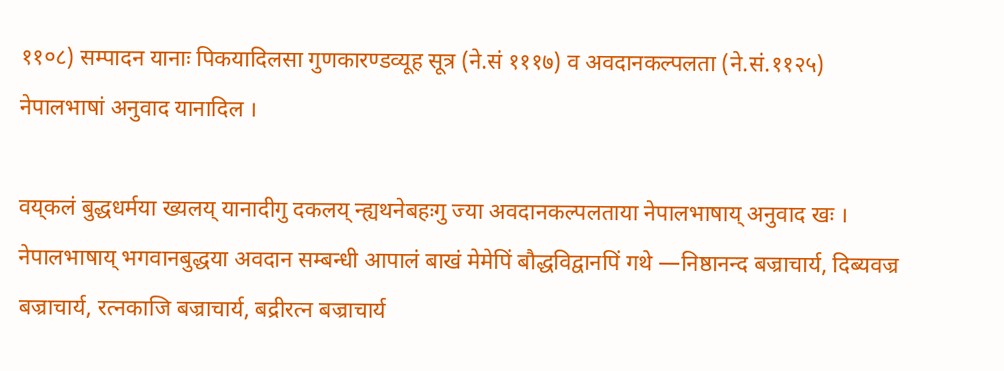११०८) सम्पादन यानाः पिकयादिलसा गुणकारण्डव्यूह सूत्र (ने.सं १११७) व अवदानकल्पलता (ने.सं.११२५) नेपालभाषां अनुवाद यानादिल ।

वय्‌कलं बुद्धधर्मया ख्यलय् यानादीगु दकलय् न्ह्यथनेबहःगु ज्या अवदानकल्पलताया नेपालभाषाय् अनुवाद खः । नेपालभाषाय् भगवानबुद्धया अवदान सम्बन्धी आपालं बाखं मेमेपिं बौद्धविद्वानपिं गथे —निष्ठानन्द बज्राचार्य, दिब्यवज्र बज्राचार्य, रत्नकाजि बज्राचार्य, बद्रीरत्न बज्राचार्य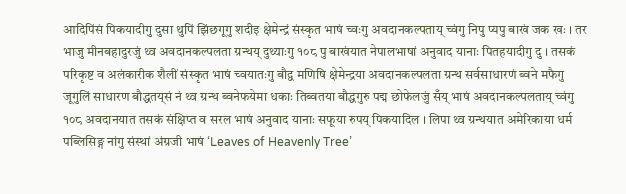आदिपिंसं पिकयादीगु दुसा थुपिं झिंछगूगु शदीइ क्षेमेन्द्रं संस्कृत भाषं च्वःगु अवदानकल्पताय् च्वंगु निपु प्यपु बाखं जक खः । तर भाजु मीनबहादुरजुं थ्व अवदानकल्पलता ग्रन्थय् दुथ्याःगु १०८ पु बाखंयात नेपालभाषां अनुवाद यानाः पितहयादीगु दु । तसकं परिकृष्ट व अलंकारीक शैलीं संस्कृत भाषं च्वयातःगु बौद्व मणिषि क्षेमेन्द्रया अवदानकल्पलता ग्रन्थ सर्वसाधारणं ब्वने मफैगु जूगुलिं साधारण बौद्धतय्‌सं नं थ्व ग्रन्थ ब्वनेफयेमा धकाः तिब्वतया बौद्धगुरु पद्म छोफेलजुं सँय् भाषं अवदानकल्पलताय् च्वंगु १०८ अवदानयात तसकं संक्षिप्त व सरल भाषं अनुवाद यानाः सफूया रुपय् पिकयादिल । लिपा थ्व ग्रन्थयात अमेरिकाया धर्म पब्लिसिङ्ग नांगु संस्थां अंग्रजी भाषं ‘Leaves of Heavenly Tree’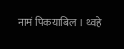नामं पिकयाबिल । थ्वहे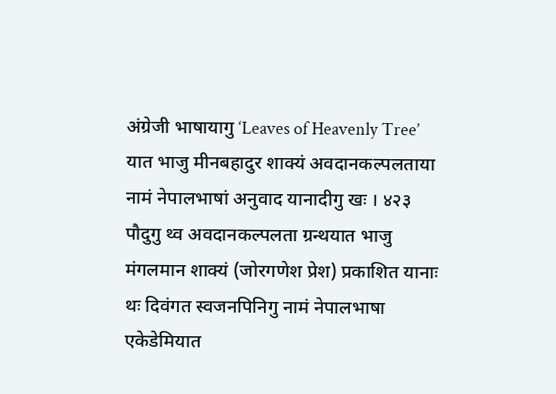अंग्रेजी भाषायागु ‘Leaves of Heavenly Tree’ यात भाजु मीनबहादुर शाक्यं अवदानकल्पलताया नामं नेपालभाषां अनुवाद यानादीगु खः । ४२३ पौदुगु थ्व अवदानकल्पलता ग्रन्थयात भाजु मंगलमान शाक्यं (जोरगणेश प्रेश) प्रकाशित यानाः थः दिवंगत स्वजनपिनिगु नामं नेपालभाषा एकेडेमियात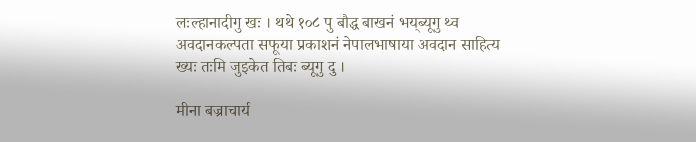लःल्हानादीगु खः । थथे १०८ पु बौद्ध बाखनं भय्‌ब्यूगु थ्व अवदानकल्पता सफूया प्रकाशनं नेपालभाषाया अवदान साहित्य ख्यः तःमि जुइकेत तिबः ब्यूगु दु ।

मीना बज्राचार्य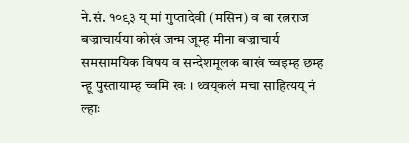ने.सं. १०९३ य् मां गुप्तादेवी (मसिन) व बा रत्नराज बज्राचार्यया कोखं जन्म जूम्ह मीना बज्राचार्य समसामयिक विषय व सन्देशमूलक बाखं च्वइम्ह छम्ह न्हू पुस्तायाम्ह च्वमि खः । थ्वय्‌कलं मचा साहित्यय् नं ल्हाः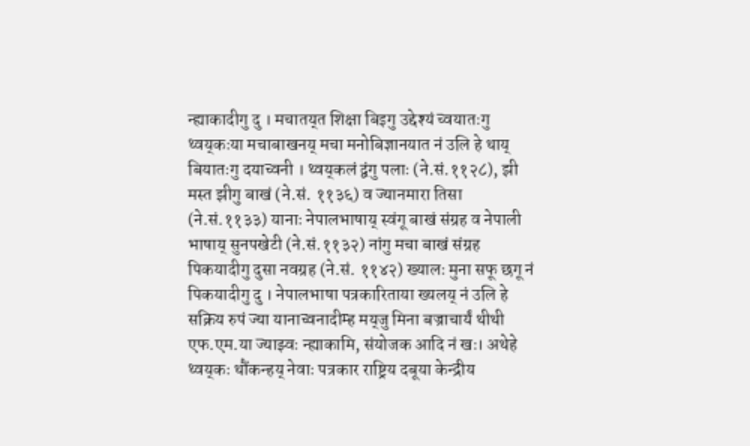न्ह्याकादीगु दु । मचातय्‌त शिक्षा बिइगु उद्देश्यं च्वयातःगु थ्वय्‌कःया मचाबाखनय् मचा मनोबिज्ञानयात नं उलि हे थाय् बियातःगु दयाच्वनी । थ्वय्‌कलं द्वंगु पलाः (ने.सं.११२८), झी मस्त झीगु बाखं (ने.सं. ११३६) व ज्यानमारा तिसा (ने.सं.११३३) यानाः नेपालभाषाय् स्वंगू बाखं संग्रह व नेपाली भाषाय् सुनपखेटी (ने.सं.११३२) नांगु मचा बाखं संग्रह पिकयादीगु दुसा नवग्रह (ने.सं. ११४२) ख्यालः मुना सफू छगू नं पिकयादीगु दु । नेपालभाषा पत्रकारिताया ख्यलय् नं उलि हे सक्रिय रुपं ज्या यानाच्वनादीम्ह मय्‌जु मिना बज्राचार्यं थीथी एफ.एम.या ज्याझ्वः न्ह्याकामि, संयोजक आदि नं खः। अथेहे थ्वय्‌कः थौंकन्हय् नेवाः पत्रकार राष्ट्रिय दबूया केन्द्रीय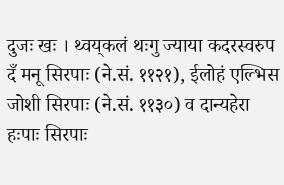दुजः खः । थ्वय्‌कलं थःगु ज्याया कदरस्वरुप दँ मनू सिरपाः (ने.सं. ११२१), ईलोहं एल्भिस जोशी सिरपाः (ने.सं. ११३०) व दान्यहेरा हःपाः सिरपाः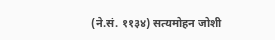(ने.सं. ११३४) सत्यमोहन जोशी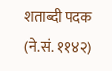शताब्दी पदक (ने.सं. ११४२)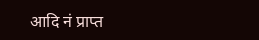आदि नं प्राप्त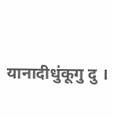यानादीधुंकूगु दु ।